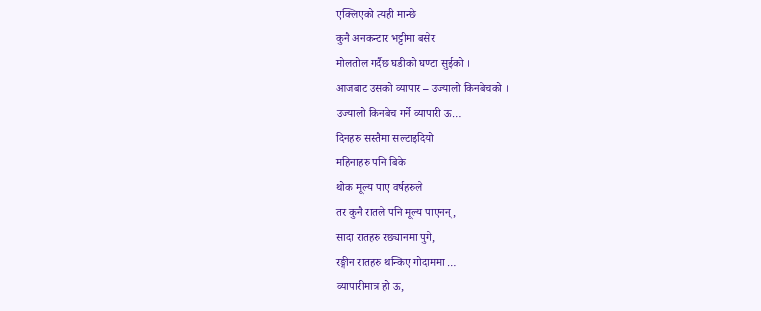एक्लिएको त्यही मान्छे
कुनै अनकन्टार भट्टीमा बसेर
मोलतोल गर्दैछ घडीको घण्टा सुईको ।
आजबाट उसको व्यापार – उज्यालो किनबेचको ।
उज्यालो किनबेच गर्ने व्यापारी ऊ…
दिनहरु सस्तैमा सल्टाइदियो
महिनाहरु पनि बिके
थोक मूल्य पाए वर्षहरुले
तर कुनै रातले पनि मूल्य पाएनन्,
सादा रातहरु रछ्यानमा पुगे,
रङ्गीन रातहरु थन्किए गोदाममा …
व्यापारीमात्र हो ऊ,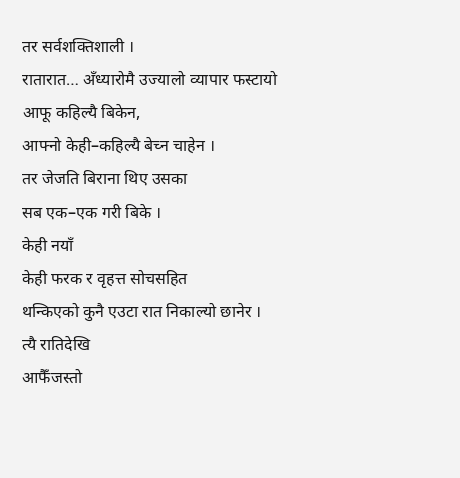तर सर्वशक्तिशाली ।
रातारात… अँध्यारोमै उज्यालो व्यापार फस्टायो
आफू कहिल्यै बिकेन,
आफ्नो केही–कहिल्यै बेच्न चाहेन ।
तर जेजति बिराना थिए उसका
सब एक–एक गरी बिके ।
केही नयाँ
केही फरक र वृहत्त सोचसहित
थन्किएको कुनै एउटा रात निकाल्यो छानेर ।
त्यै रातिदेखि
आफैँजस्तो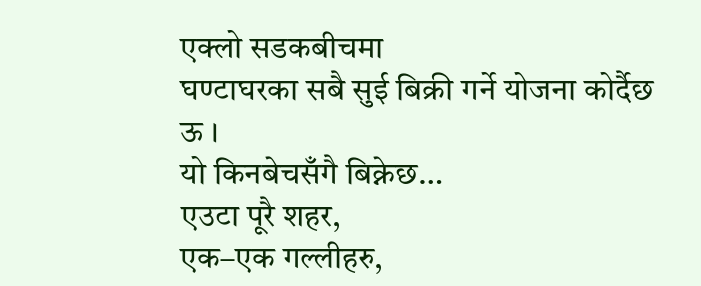एक्लो सडकबीचमा
घण्टाघरका सबै सुई बिक्री गर्ने योजना कोर्दैछ ऊ ।
यो किनबेचसँगै बिक्नेछ…
एउटा पूरै शहर,
एक–एक गल्लीहरु,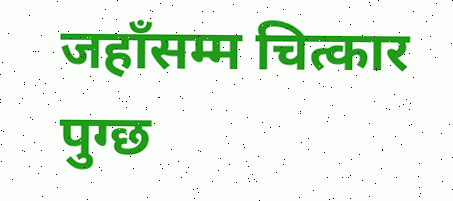जहाँसम्म चित्कार पुग्छ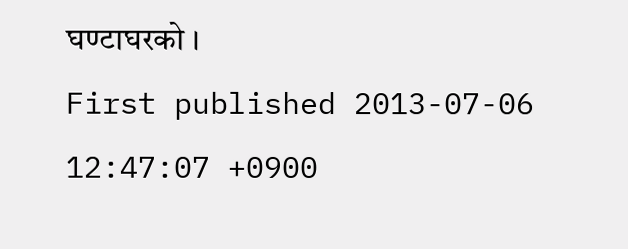घण्टाघरको ।
First published 2013-07-06 12:47:07 +0900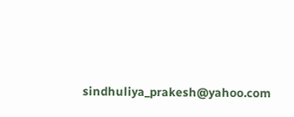sindhuliya_prakesh@yahoo.com